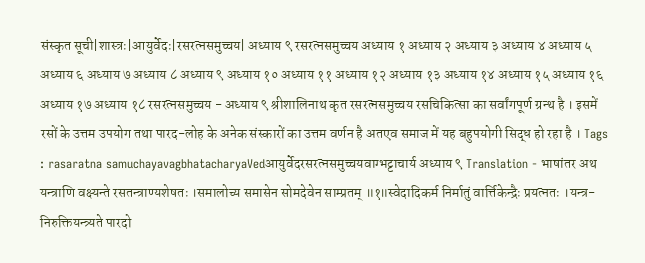संस्कृत सूची|शास्त्रः|आयुर्वेदः|रसरत्नसमुच्चय| अध्याय ९ रसरत्नसमुच्चय अध्याय १ अध्याय २ अध्याय ३ अध्याय ४ अध्याय ५ अध्याय ६ अध्याय ७ अध्याय ८ अध्याय ९ अध्याय १० अध्याय ११ अध्याय १२ अध्याय १३ अध्याय १४ अध्याय १५ अध्याय १६ अध्याय १७ अध्याय १८ रसरत्नसमुच्चय - अध्याय ९ श्रीशालिनाथ कृत रसरत्नसमुच्चय रसचिकित्सा का सर्वांगपूर्ण ग्रन्थ है । इसमें रसों के उत्तम उपयोग तथा पारद-लोह के अनेक संस्कारों का उत्तम वर्णन है अतएव समाज में यह बहुपयोगी सिद्ध हो रहा है । Tags : rasaratna samuchayavagbhatacharyaVedआयुर्वेदरसरत्नसमुच्चयवाग्भट्टाचार्य अध्याय ९ Translation - भाषांतर अथ यन्त्राणि वक्ष्यन्ते रसतन्त्राण्यशेषतः ।समालोच्य समासेन सोमदेवेन साम्प्रतम् ॥१॥स्वेदादिकर्म निर्मातुं वार्त्तिकेन्द्रैः प्रयत्नतः ।यन्त्र-निरुक्तियन्त्र्यते पारदो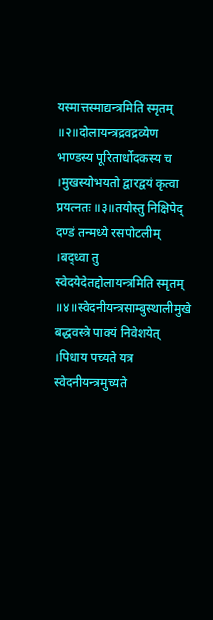यस्मात्तस्माद्यन्त्रमिति स्मृतम् ॥२॥दोलायन्त्रद्रवद्रव्येण भाण्डस्य पूरितार्धोदकस्य च ।मुखस्योभयतो द्वारद्वयं कृत्वा प्रयत्नतः ॥३॥तयोस्तु निक्षिपेद् दण्डं तन्मध्ये रसपोटलीम् ।बद्ध्वा तु स्वेदयेदेतद्दोलायन्त्रमिति स्मृतम् ॥४॥स्वेदनीयन्त्रसाम्बुस्थालीमुखे बद्धवस्त्रे पाक्यं निवेशयेत् ।पिधाय पच्यते यत्र स्वेदनीयन्त्रमुच्यते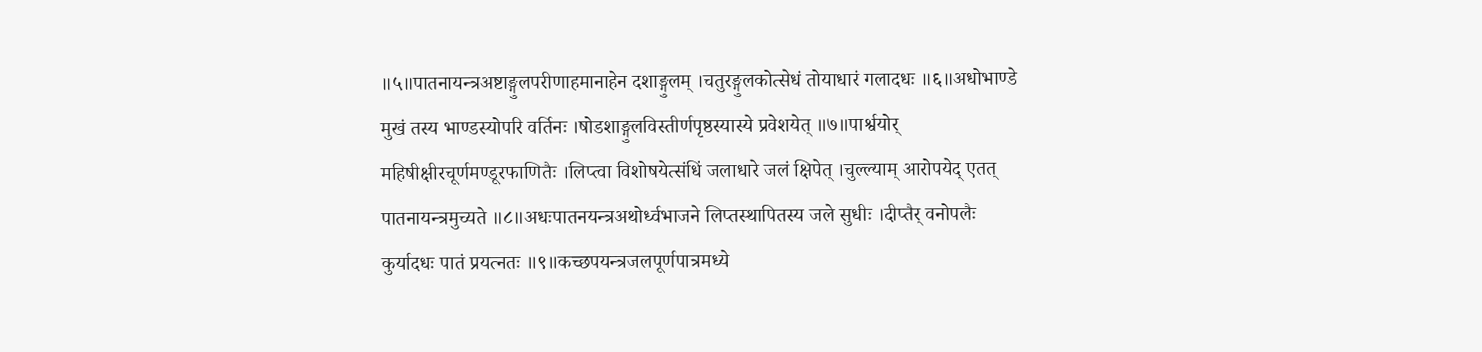॥५॥पातनायन्त्रअष्टाङ्गुलपरीणाहमानाहेन दशाङ्गुलम् ।चतुरङ्गुलकोत्सेधं तोयाधारं गलादधः ॥६॥अधोभाण्डे मुखं तस्य भाण्डस्योपरि वर्तिनः ।षोडशाङ्गुलविस्तीर्णपृष्ठस्यास्ये प्रवेशयेत् ॥७॥पार्श्वयोर् महिषीक्षीरचूर्णमण्डूरफाणितैः ।लिप्त्वा विशोषयेत्संधिं जलाधारे जलं क्षिपेत् ।चुल्ल्याम् आरोपयेद् एतत् पातनायन्त्रमुच्यते ॥८॥अधःपातनयन्त्रअथोर्ध्वभाजने लिप्तस्थापितस्य जले सुधीः ।दीप्तैर् वनोपलैः कुर्यादधः पातं प्रयत्नतः ॥९॥कच्छपयन्त्रजलपूर्णपात्रमध्ये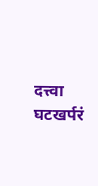दत्त्वा घटखर्परं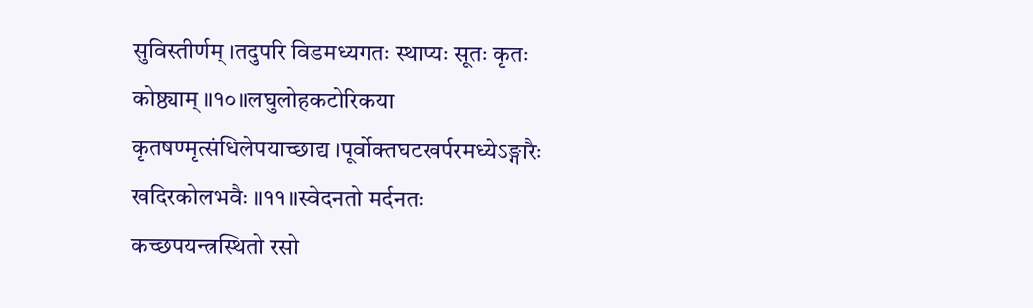सुविस्तीर्णम् ।तदुपरि विडमध्यगतः स्थाप्यः सूतः कृतः कोष्ठ्याम् ॥१०॥लघुलोहकटोरिकया कृतषण्मृत्संधिलेपयाच्छाद्य ।पूर्वोक्तघटखर्परमध्येऽङ्गारैः खदिरकोलभवैः ॥११॥स्वेदनतो मर्दनतः कच्छपयन्त्रस्थितो रसो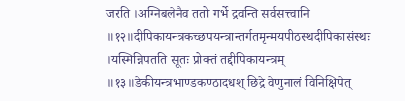जरति ।अग्निबलेनैव ततो गर्भे द्रवन्ति सर्वसत्त्वानि ॥१२॥दीपिकायन्त्रकच्छपयन्त्रान्तर्गतमृन्मयपीठस्थदीपिकासंस्थः ।यस्मिन्निपतति सूतः प्रोक्तं तद्दीपिकायन्त्रम् ॥१३॥डेकीयन्त्रभाण्डकण्ठादधश् छिद्रे वेणुनालं विनिक्षिपेत्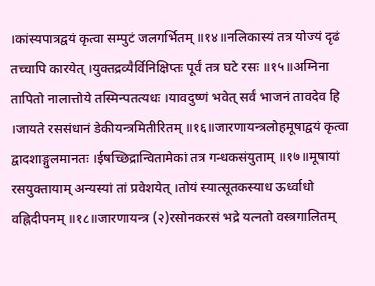।कांस्यपात्रद्वयं कृत्वा सम्पुटं जलगर्भितम् ॥१४॥नलिकास्यं तत्र योज्यं दृढं तच्चापि कारयेत् ।युक्तद्रव्यैर्विनिक्षिप्तः पूर्वं तत्र घटे रसः ॥१५॥अग्निना तापितो नालात्तोये तस्मिन्पतत्यधः ।यावदुष्णं भवेत् सर्वं भाजनं तावदेव हि ।जायते रससंधानं डेकीयन्त्रमितीरितम् ॥१६॥जारणायन्त्रलोहमूषाद्वयं कृत्वा द्वादशाङ्गुलमानतः ।ईषच्छिद्रान्वितामेकां तत्र गन्धकसंयुताम् ॥१७॥मूषायां रसयुक्तायाम् अन्यस्यां तां प्रवेशयेत् ।तोयं स्यात्सूतकस्याध ऊर्ध्वाधो वह्निदीपनम् ॥१८॥जारणायन्त्र (२)रसोनकरसं भद्रे यत्नतो वस्त्रगालितम्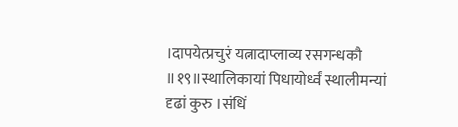।दापयेत्प्रचुरं यत्नादाप्लाव्य रसगन्धकौ ॥१९॥स्थालिकायां पिधायोर्ध्वं स्थालीमन्यां दृढां कुरु ।संधिं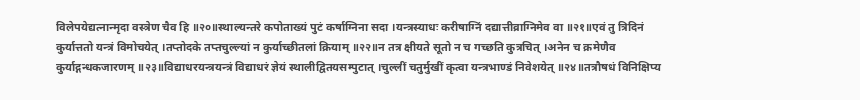विलेपयेद्यत्नान्मृदा वस्त्रेण चैव हि ॥२०॥स्थाल्यन्तरे कपोताख्यं पुटं कर्षाग्निना सदा ।यन्त्रस्याधः करीषाग्निं दद्यात्तीव्राग्निमेव वा ॥२१॥एवं तु त्रिदिनं कुर्यात्ततो यन्त्रं विमोचयेत् ।तप्तोदके तप्तचुल्ल्यां न कुर्याच्छीतलां क्रियाम् ॥२२॥न तत्र क्षीयते सूतो न च गच्छति कुत्रचित् ।अनेन च क्रमेणैव कुर्याद्गन्धकजारणम् ॥२३॥विद्याधरयन्त्रयन्त्रं विद्याधरं ज्ञेयं स्थालीद्वितयसम्पुटात् ।चुल्लीं चतुर्मुखीं कृत्वा यन्त्रभाण्डं निवेशयेत् ॥२४॥तत्रौषधं विनिक्षिप्य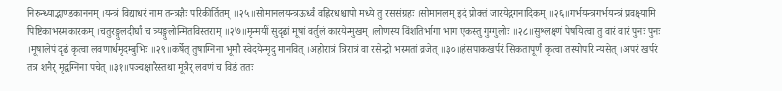निरुन्ध्याद्भाण्डकाननम् ।यन्त्रं विद्याधरं नाम तन्त्रज्ञैः परिकीर्तितम् ॥२५॥सोमानलयन्त्रऊर्ध्वं वह्निरधश्चापो मध्ये तु रससंग्रहः ।सोमानलम् इदं प्रोक्तं जारयेद्गगनादिकम् ॥२६॥गर्भयन्त्रगर्भयन्त्रं प्रवक्ष्यामि पिष्टिकाभस्मकारकम् ।चतुरङ्गुलदीर्घां च त्र्यङ्गुलोन्मितविस्तराम् ॥२७॥मृन्मयीं सुदृढां मूषां वर्तुलं कारयेन्मुखम् ।लोणस्य विंशतिर्भागा भाग एकस्तु गुग्गुलोः ॥२८॥सुश्लक्ष्णं पेषयित्वा तु वारं वारं पुनः पुनः ।मूषालेपं दृढं कृत्वा लवणार्धमृदम्बुभिः ॥२९॥कर्षेत् तुषाग्निना भूमौ स्वेदयेन्मृदु मानवित् ।अहोरात्रं त्रिरात्रं वा रसेन्द्रो भस्मतां व्रजेत् ॥३०॥हंसपाकखर्परं सिकतापूर्णं कृत्वा तस्योपरि न्यसेत् ।अपरं खर्परं तत्र शनैर् मृद्वग्निना पचेत् ॥३१॥पञ्चक्षारैस्तथा मूत्रैर् लवणं च विडं ततः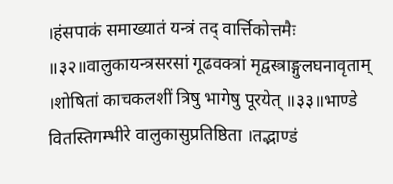।हंसपाकं समाख्यातं यन्त्रं तद् वार्त्तिकोत्तमैः ॥३२॥वालुकायन्त्रसरसां गूढवक्त्रां मृद्वस्त्राङ्गुलघनावृताम् ।शोषितां काचकलशीं त्रिषु भागेषु पूरयेत् ॥३३॥भाण्डे वितस्तिगम्भीरे वालुकासुप्रतिष्ठिता ।तद्भाण्डं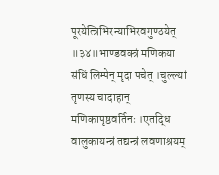पूरयेत्त्रिभिरन्याभिरवगुण्ठयेत् ॥३४॥भाण्डवक्त्रं मणिकया संधिं लिम्पेन् मृदा पचेत् ।चुल्ल्यां तृणस्य चादाहान् मणिकापृष्ठवर्तिनः ।एतद्धि वालुकायन्त्रं तद्यन्त्रं लवणाश्रयम्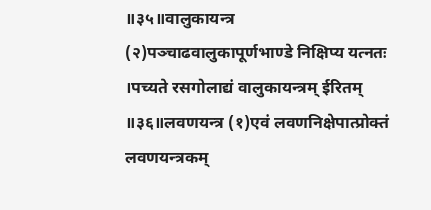॥३५॥वालुकायन्त्र (२)पञ्चाढवालुकापूर्णभाण्डे निक्षिप्य यत्नतः ।पच्यते रसगोलाद्यं वालुकायन्त्रम् ईरितम् ॥३६॥लवणयन्त्र (१)एवं लवणनिक्षेपात्प्रोक्तं लवणयन्त्रकम्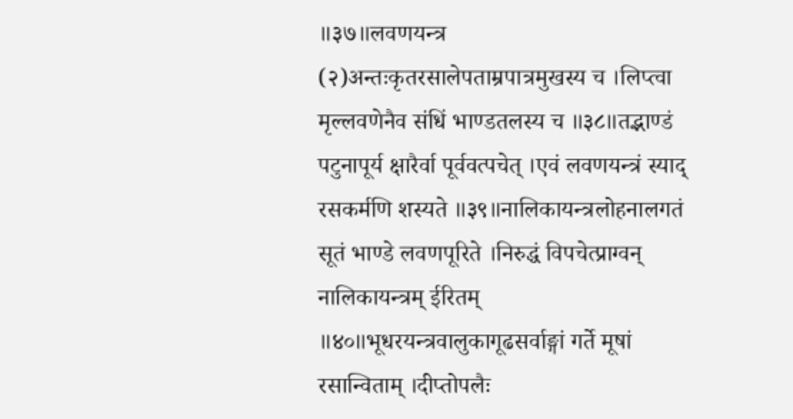॥३७॥लवणयन्त्र (२)अन्तःकृतरसालेपताम्रपात्रमुखस्य च ।लिप्त्वा मृल्लवणेनैव संधिं भाण्डतलस्य च ॥३८॥तद्भाण्डं पटुनापूर्य क्षारैर्वा पूर्ववत्पचेत् ।एवं लवणयन्त्रं स्याद् रसकर्मणि शस्यते ॥३९॥नालिकायन्त्रलोहनालगतं सूतं भाण्डे लवणपूरिते ।निरुद्धं विपचेत्प्राग्वन् नालिकायन्त्रम् ईरितम् ॥४०॥भूधरयन्त्रवालुकागूढसर्वाङ्गां गर्ते मूषां रसान्विताम् ।दीप्तोपलैः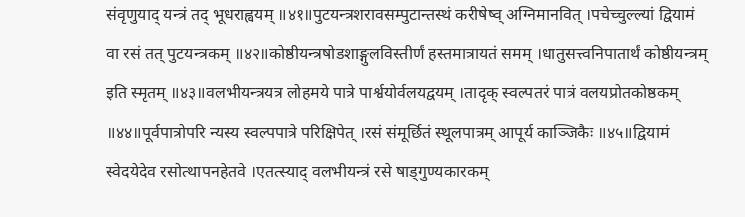संवृणुयाद् यन्त्रं तद् भूधराह्वयम् ॥४१॥पुटयन्त्रशरावसम्पुटान्तस्थं करीषेष्व् अग्निमानवित् ।पचेच्चुल्ल्यां द्वियामं वा रसं तत् पुटयन्त्रकम् ॥४२॥कोष्ठीयन्त्रषोडशाङ्गुलविस्तीर्णं हस्तमात्रायतं समम् ।धातुसत्त्वनिपातार्थं कोष्ठीयन्त्रम् इति स्मृतम् ॥४३॥वलभीयन्त्रयत्र लोहमये पात्रे पार्श्वयोर्वलयद्वयम् ।तादृक् स्वल्पतरं पात्रं वलयप्रोतकोष्ठकम् ॥४४॥पूर्वपात्रोपरि न्यस्य स्वल्पपात्रे परिक्षिपेत् ।रसं संमूर्छितं स्थूलपात्रम् आपूर्य काञ्जिकैः ॥४५॥द्वियामं स्वेदयेदेव रसोत्थापनहेतवे ।एतत्स्याद् वलभीयन्त्रं रसे षाड्गुण्यकारकम्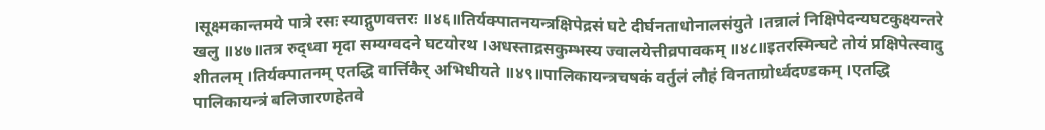।सूक्ष्मकान्तमये पात्रे रसः स्याद्गुणवत्तरः ॥४६॥तिर्यक्पातनयन्त्रक्षिपेद्रसं घटे दीर्घनताधोनालसंयुते ।तन्नालं निक्षिपेदन्यघटकुक्ष्यन्तरे खलु ॥४७॥तत्र रुद्ध्वा मृदा सम्यग्वदने घटयोरथ ।अधस्ताद्रसकुम्भस्य ज्वालयेत्तीव्रपावकम् ॥४८॥इतरस्मिन्घटे तोयं प्रक्षिपेत्स्वादु शीतलम् ।तिर्यक्पातनम् एतद्धि वार्त्तिकैर् अभिधीयते ॥४९॥पालिकायन्त्रचषकं वर्तुलं लौहं विनताग्रोर्ध्वदण्डकम् ।एतद्धि पालिकायन्त्रं बलिजारणहेतवे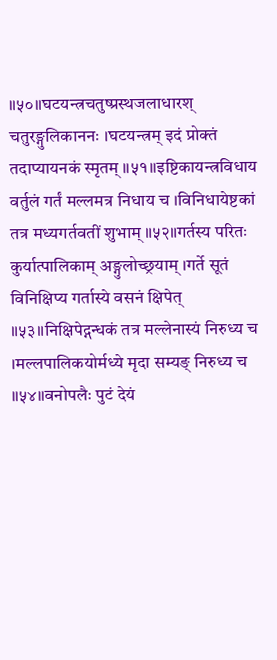॥५०॥घटयन्त्रचतुष्प्रस्थजलाधारश् चतुरङ्गुलिकाननः ।घटयन्त्रम् इदं प्रोक्तं तदाप्यायनकं स्मृतम् ॥५१॥इष्टिकायन्त्रविधाय वर्तुलं गर्तं मल्लमत्र निधाय च ।विनिधायेष्टकां तत्र मध्यगर्तवतीं शुभाम् ॥५२॥गर्तस्य परितः कुर्यात्पालिकाम् अङ्गुलोच्छ्रयाम् ।गर्ते सूतं विनिक्षिप्य गर्तास्ये वसनं क्षिपेत् ॥५३॥निक्षिपेद्गन्धकं तत्र मल्लेनास्यं निरुध्य च ।मल्लपालिकयोर्मध्ये मृदा सम्यङ् निरुध्य च ॥५४॥वनोपलैः पुटं देयं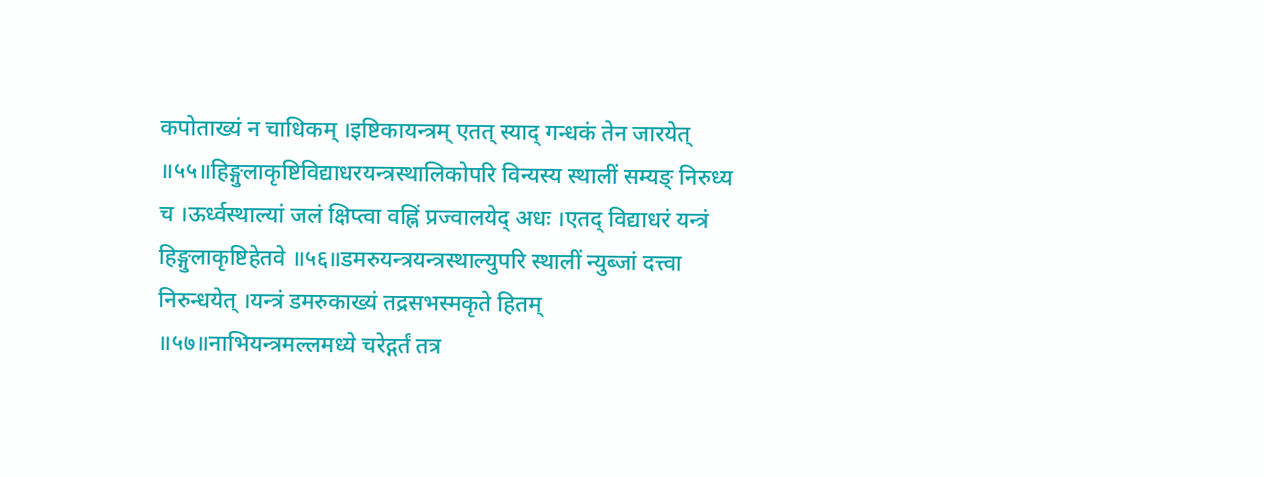कपोताख्यं न चाधिकम् ।इष्टिकायन्त्रम् एतत् स्याद् गन्धकं तेन जारयेत् ॥५५॥हिङ्गुलाकृष्टिविद्याधरयन्त्रस्थालिकोपरि विन्यस्य स्थालीं सम्यङ् निरुध्य च ।ऊर्ध्वस्थाल्यां जलं क्षिप्त्वा वह्निं प्रज्वालयेद् अधः ।एतद् विद्याधरं यन्त्रं हिङ्गुलाकृष्टिहेतवे ॥५६॥डमरुयन्त्रयन्त्रस्थाल्युपरि स्थालीं न्युब्जां दत्त्वा निरुन्धयेत् ।यन्त्रं डमरुकाख्यं तद्रसभस्मकृते हितम् ॥५७॥नाभियन्त्रमल्लमध्ये चरेद्गर्तं तत्र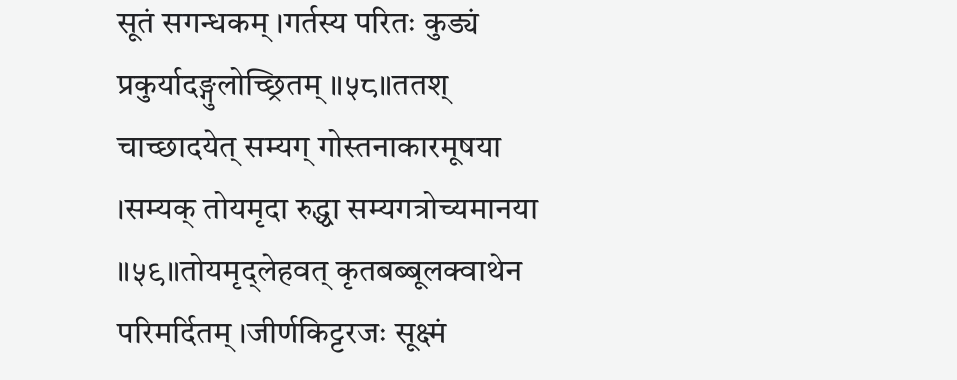सूतं सगन्धकम् ।गर्तस्य परितः कुड्यं प्रकुर्यादङ्गुलोच्छ्रितम् ॥५८॥ततश् चाच्छादयेत् सम्यग् गोस्तनाकारमूषया ।सम्यक् तोयमृदा रुद्ध्वा सम्यगत्रोच्यमानया ॥५९॥तोयमृद्लेहवत् कृतबब्बूलक्वाथेन परिमर्दितम् ।जीर्णकिट्टरजः सूक्ष्मं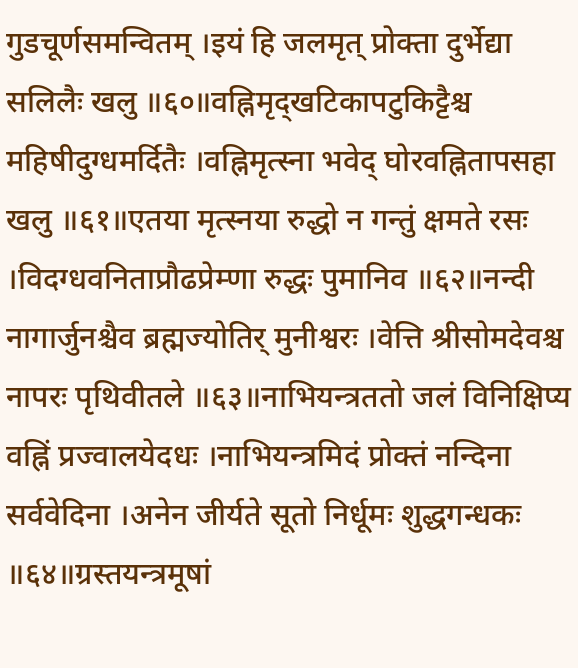गुडचूर्णसमन्वितम् ।इयं हि जलमृत् प्रोक्ता दुर्भेद्या सलिलैः खलु ॥६०॥वह्निमृद्खटिकापटुकिट्टैश्च महिषीदुग्धमर्दितैः ।वह्निमृत्स्ना भवेद् घोरवह्नितापसहा खलु ॥६१॥एतया मृत्स्नया रुद्धो न गन्तुं क्षमते रसः ।विदग्धवनिताप्रौढप्रेम्णा रुद्धः पुमानिव ॥६२॥नन्दी नागार्जुनश्चैव ब्रह्मज्योतिर् मुनीश्वरः ।वेत्ति श्रीसोमदेवश्च नापरः पृथिवीतले ॥६३॥नाभियन्त्रततो जलं विनिक्षिप्य वह्निं प्रज्वालयेदधः ।नाभियन्त्रमिदं प्रोक्तं नन्दिना सर्ववेदिना ।अनेन जीर्यते सूतो निर्धूमः शुद्धगन्धकः ॥६४॥ग्रस्तयन्त्रमूषां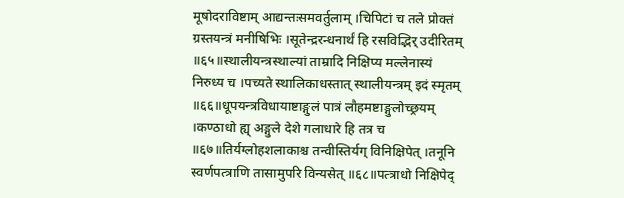मूषोदराविष्टाम् आद्यन्तःसमवर्तुलाम् ।चिपिटां च तले प्रोक्तं ग्रस्तयन्त्रं मनीषिभिः ।सूतेन्द्ररन्धनार्थं हि रसविद्भिर् उदीरितम् ॥६५॥स्थालीयन्त्रस्थाल्यां ताम्रादि निक्षिप्य मल्लेनास्यं निरुध्य च ।पच्यते स्थालिकाधस्तात् स्थालीयन्त्रम् इदं स्मृतम् ॥६६॥धूपयन्त्रविधायाष्टाङ्गुलं पात्रं लौहमष्टाङ्गुलोच्छ्रयम् ।कण्ठाधो ह्य् अङ्गुले देशे गलाधारे हि तत्र च ॥६७॥तिर्यग्लोहशलाकाश्च तन्वीस्तिर्यग् विनिक्षिपेत् ।तनूनि स्वर्णपत्त्राणि तासामुपरि विन्यसेत् ॥६८॥पत्त्राधो निक्षिपेद्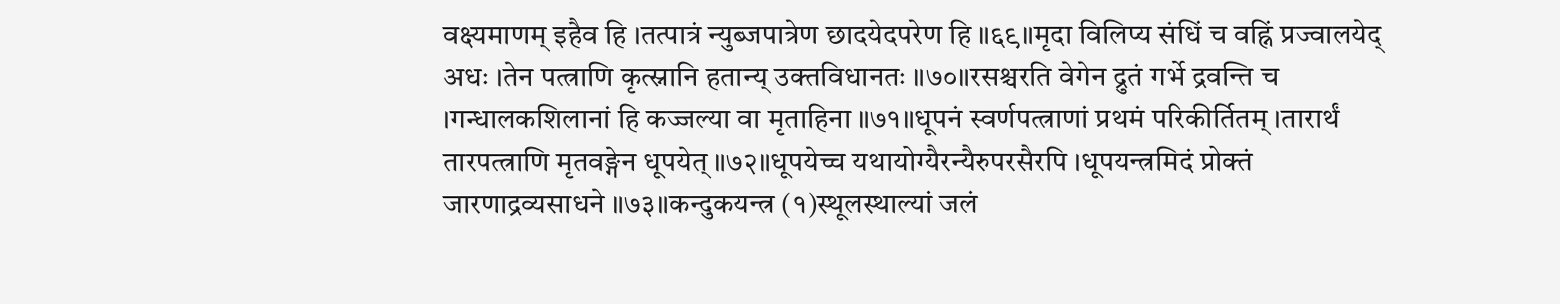वक्ष्यमाणम् इहैव हि ।तत्पात्रं न्युब्जपात्रेण छादयेदपरेण हि ॥६९॥मृदा विलिप्य संधिं च वह्निं प्रज्वालयेद् अधः ।तेन पत्त्राणि कृत्स्नानि हतान्य् उक्तविधानतः ॥७०॥रसश्चरति वेगेन द्रुतं गर्भे द्रवन्ति च ।गन्धालकशिलानां हि कज्जल्या वा मृताहिना ॥७१॥धूपनं स्वर्णपत्त्राणां प्रथमं परिकीर्तितम् ।तारार्थं तारपत्त्राणि मृतवङ्गेन धूपयेत् ॥७२॥धूपयेच्च यथायोग्यैरन्यैरुपरसैरपि ।धूपयन्त्रमिदं प्रोक्तं जारणाद्रव्यसाधने ॥७३॥कन्दुकयन्त्र (१)स्थूलस्थाल्यां जलं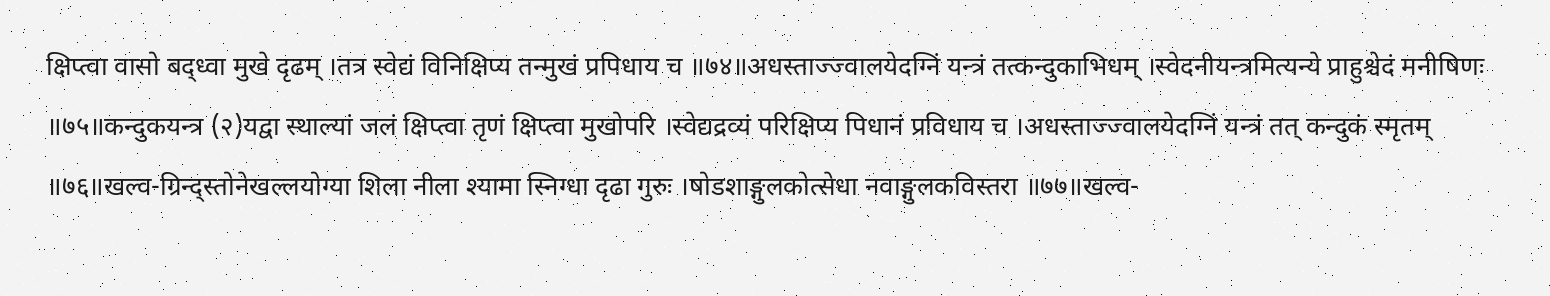क्षिप्त्वा वासो बद्ध्वा मुखे दृढम् ।तत्र स्वेद्यं विनिक्षिप्य तन्मुखं प्रपिधाय च ॥७४॥अधस्ताज्ज्वालयेदग्निं यन्त्रं तत्कन्दुकाभिधम् ।स्वेदनीयन्त्रमित्यन्ये प्राहुश्चेदं मनीषिणः ॥७५॥कन्दुकयन्त्र (२)यद्वा स्थाल्यां जलं क्षिप्त्वा तृणं क्षिप्त्वा मुखोपरि ।स्वेद्यद्रव्यं परिक्षिप्य पिधानं प्रविधाय च ।अधस्ताज्ज्वालयेदग्निं यन्त्रं तत् कन्दुकं स्मृतम् ॥७६॥खल्व-ग्रिन्द्स्तोनेखल्लयोग्या शिला नीला श्यामा स्निग्धा दृढा गुरुः ।षोडशाङ्गुलकोत्सेधा नवाङ्गुलकविस्तरा ॥७७॥खल्व-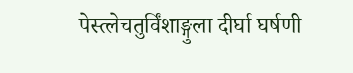पेस्त्लेचतुर्विंशाङ्गुला दीर्घा घर्षणी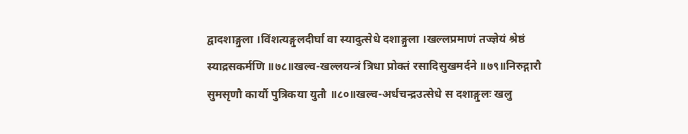द्वादशाङ्गुला ।विंशत्यङ्गुलदीर्घा वा स्यादुत्सेधे दशाङ्गुला ।खल्लप्रमाणं तज्ज्ञेयं श्रेष्ठं स्याद्रसकर्मणि ॥७८॥खल्व-खल्लयन्त्रं त्रिधा प्रोक्तं रसादिसुखमर्दने ॥७९॥निरुद्गारौ सुमसृणौ कार्यौ पुत्रिकया युतौ ॥८०॥खल्व-अर्धचन्द्रउत्सेधे स दशाङ्गुलः खलु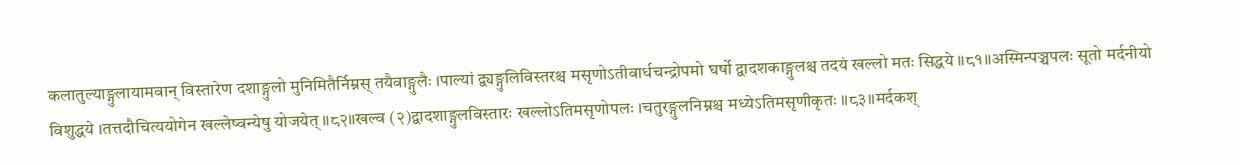कलातुल्याङ्गुलायामवान् विस्तारेण दशाङ्गुलो मुनिमितैर्निम्नस् तयैवाङ्गुलैः ।पाल्यां द्व्यङ्गुलिविस्तरश्च मसृणोऽतीवार्धचन्द्रोपमो घर्षो द्वादशकाङ्गुलश्च तदयं खल्लो मतः सिद्धये ॥८१॥अस्मिन्पञ्चपलः सूतो मर्दनीयो विशुद्धये ।तत्तदौचित्ययोगेन खल्लेष्वन्येषु योजयेत् ॥८२॥खल्व (२)द्वादशाङ्गुलविस्तारः खल्लोऽतिमसृणोपलः ।चतुरङ्गुलनिम्नश्च मध्येऽतिमसृणीकृतः ॥८३॥मर्दकश्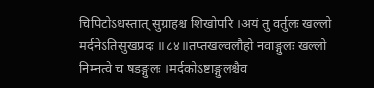चिपिटोऽधस्तात् सुग्राहश्च शिखोपरि ।अयं तु वर्तुलः खल्लो मर्दनेऽतिसुखप्रदः ॥८४॥तप्तखल्वलौहो नवाङ्गुलः खल्लो निम्नत्वे च षडङ्गुलः ।मर्दकोऽष्टाङ्गुलश्चैव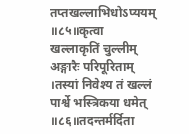तप्तखल्लाभिधोऽप्ययम् ॥८५॥कृत्वा खल्लाकृतिं चुल्लीम् अङ्गारैः परिपूरिताम् ।तस्यां निवेश्य तं खल्लं पार्श्वे भस्त्रिकया धमेत् ॥८६॥तदन्तर्मर्दिता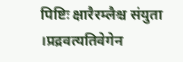पिष्टिः क्षारैरम्लैश्च संयुता ।प्रद्रवत्यतिवेगेन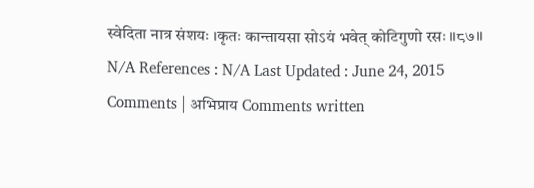स्वेदिता नात्र संशयः ।कृतः कान्तायसा सोऽयं भवेत् कोटिगुणो रसः ॥८७॥ N/A References : N/A Last Updated : June 24, 2015 Comments | अभिप्राय Comments written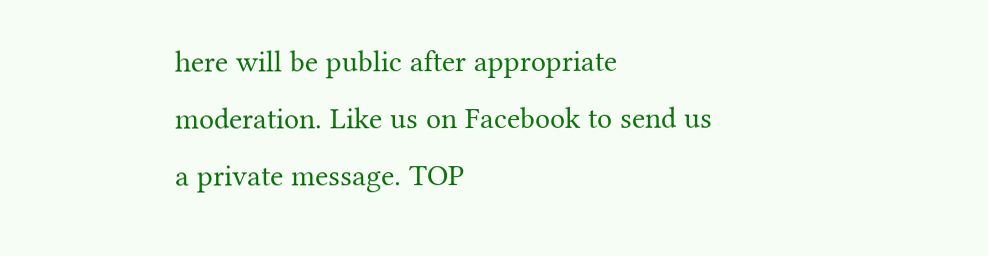here will be public after appropriate moderation. Like us on Facebook to send us a private message. TOP